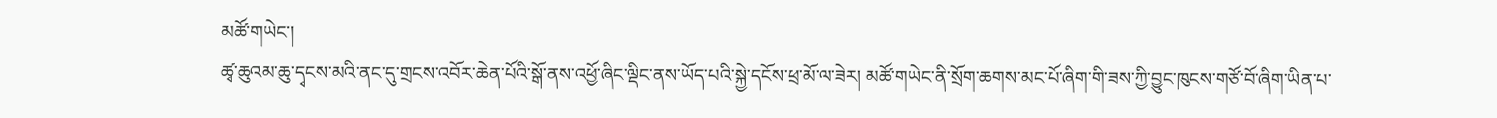མཚོ་གཡེང་།
ཚྭ་ཆུའམ་ཆུ་དྭངས་མའི་ནང་དུ་གྲངས་འབོར་ཆེན་པོའི་སྒོ་ནས་འཕྱོ་ཞིང་ལྡིང་ནས་ཡོད་པའི་སྐྱེ་དངོས་ཕྲ་མོ་ལ་ཟེར། མཚོ་གཡེང་ནི་སྲོག་ཆགས་མང་པོ་ཞིག་གི་ཟས་ཀྱི་བྱུང་ཁུངས་གཙོ་བོ་ཞིག་ཡིན་པ་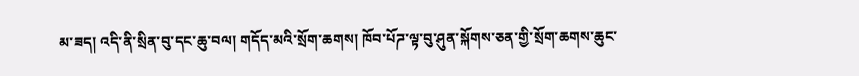མ་ཟད། འདི་ནི་སྲིན་བུ་དང་ཆུ་བལ། གདོད་མའི་སྲོག་ཆགས། ཁོབ་པོཌ་ལྟ་བུ་ཤུན་སྐོགས་ཅན་གྱི་སྲོག་ཆགས་ཆུང་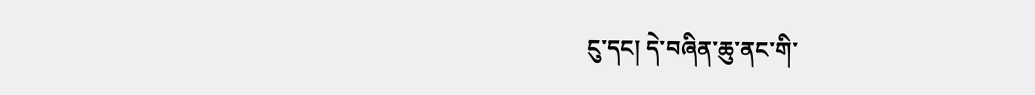ངུ་དང། དེ་བཞིན་ཆུ་ནང་གི་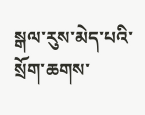སྒལ་རུས་མེད་པའི་སྲོག་ཆགས་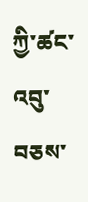ཀྱི་ཚང་འབུ་བཅས་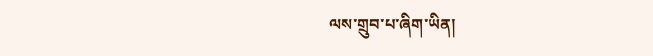ལས་གྲུབ་པ་ཞིག་ཡིན།